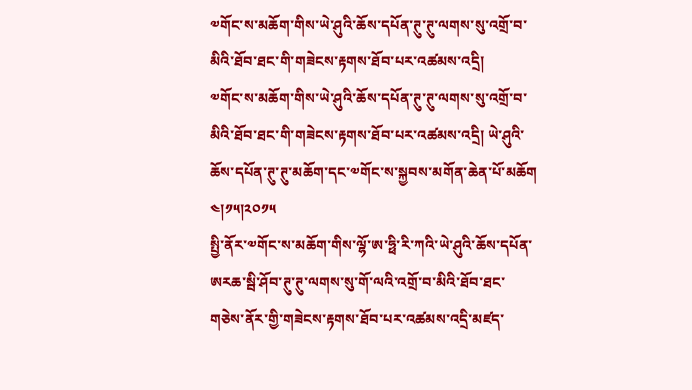༧གོང་ས་མཆོག་གིས་ཡེ་ཤུའི་ཆོས་དཔོན་ཊུ་ཊུ་ལགས་སུ་འགྲོ་བ་མིའི་ཐོབ་ཐང་གི་གཟེངས་རྟགས་ཐོབ་པར་འཚམས་འདྲི།
༧གོང་ས་མཆོག་གིས་ཡེ་ཤུའི་ཆོས་དཔོན་ཊུ་ཊུ་ལགས་སུ་འགྲོ་བ་མིའི་ཐོབ་ཐང་གི་གཟེངས་རྟགས་ཐོབ་པར་འཚམས་འདྲི། ཡེ་ཤུའི་ཆོས་དཔོན་ཊུ་ཊུ་མཆོག་དང་༧གོང་ས་སྐྱབས་མགོན་ཆེན་པོ་མཆོག ༤།༡༥།༢༠༡༥
སྤྱི་ནོར་༧གོང་ས་མཆོག་གིས་ལྷོ་ཨ་ཧྥི་རི་ཀའི་ཡེ་ཤུའི་ཆོས་དཔོན་ཨརཆ་སྦི་ཤོབ་ཊུ་ཊུ་ལགས་སུ་གོ་ལའི་འགྲོ་བ་མིའི་ཐོབ་ཐང་གཅེས་ནོར་གྱི་གཟེངས་རྟགས་ཐོབ་པར་འཚམས་འདྲི་མཛད་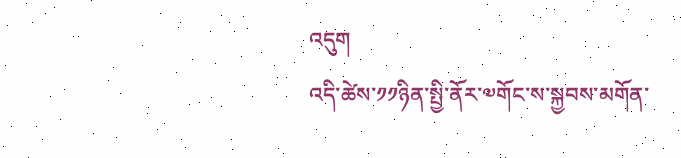འདུག
འདི་ཚེས་༡༡ཉིན་སྤྱི་ནོར་༧གོང་ས་སྐྱབས་མགོན་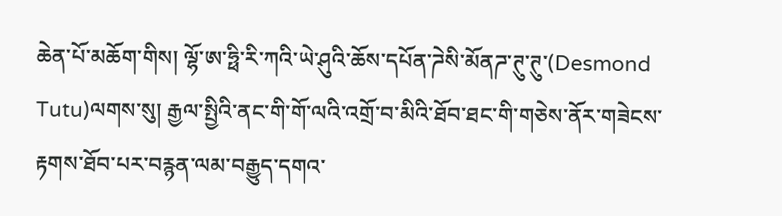ཆེན་པོ་མཆོག་གིས། ལྷོ་ཨ་ཧྥི་རི་ཀའི་ཡེ་ཤུའི་ཆོས་དཔོན་ཌེསི་མོནཌ་ཊུ་ཊུ་(Desmond Tutu)ལགས་སུ། རྒྱལ་སྤྱིའི་ནང་གི་གོ་ལའི་འགྲོ་བ་མིའི་ཐོབ་ཐང་གི་གཅེས་ནོར་གཟེངས་རྟགས་ཐོབ་པར་བརྙན་ལམ་བརྒྱུད་དགའ་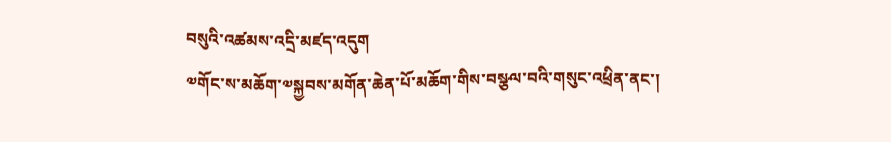བསུའི་འཚམས་འདྲི་མཛད་འདུག
༧གོང་ས་མཆོག་༧སྐྱབས་མགོན་ཆེན་པོ་མཆོག་གིས་བསྩལ་བའི་གསུང་འཕྲིན་ནང་།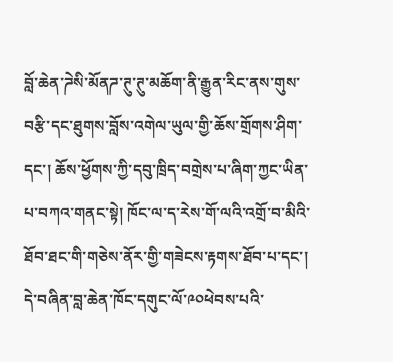བློ་ཆེན་ཌེསི་མོནཌ་ཊུ་ཊུ་མཆོག་ནི་རྒྱུན་རིང་ནས་གུས་བརྩི་དང་ཐུགས་བློས་འགེལ་ཡུལ་གྱི་ཆོས་གྲོགས་ཤིག་དང་། ཆོས་ཕྱོགས་ཀྱི་དབུ་ཁྲིད་བགྲེས་པ་ཞིག་ཀྱང་ཡིན་པ་བཀའ་གནང་སྟེ། ཁོང་ལ་ད་རེས་གོ་ལའི་འགྲོ་བ་མིའི་ཐོབ་ཐང་གི་གཅེས་ནོར་གྱི་གཟེངས་རྟགས་ཐོབ་པ་དང་། དེ་བཞིན་བླ་ཆེན་ཁོང་དགུང་ལོ་༩༠ཕེབས་པའི་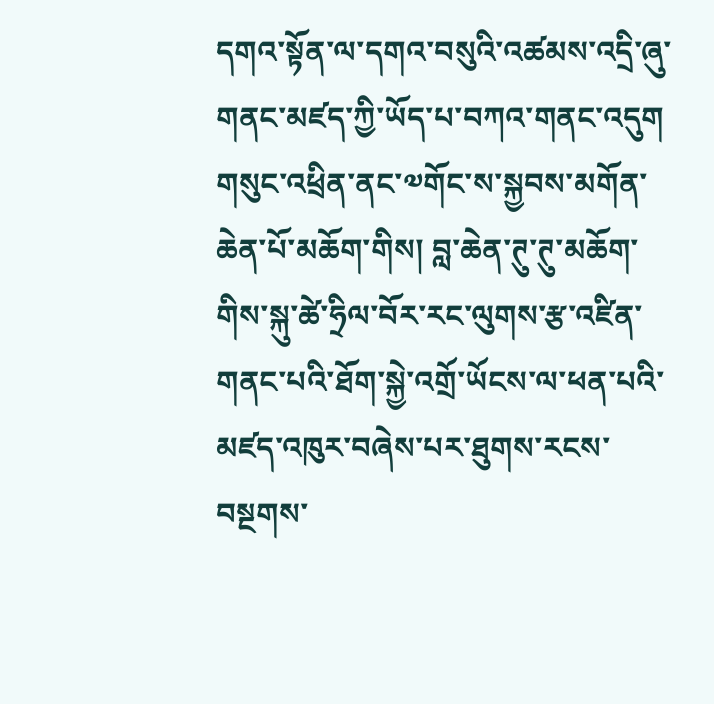དགའ་སྟོན་ལ་དགའ་བསུའི་འཚམས་འདྲི་ཞུ་གནང་མཛད་ཀྱི་ཡོད་པ་བཀའ་གནང་འདུག
གསུང་འཕྲིན་ནང་༧གོང་ས་སྐྱབས་མགོན་ཆེན་པོ་མཆོག་གིས། བླ་ཆེན་ཊུ་ཊུ་མཆོག་གིས་སྐུ་ཚེ་ཧྲིལ་བོར་རང་ལུགས་རྩ་འཛིན་གནང་པའི་ཐོག་སྐྱེ་འགྲོ་ཡོངས་ལ་ཕན་པའི་མཛད་འཁུར་བཞེས་པར་ཐུགས་རངས་བསྔགས་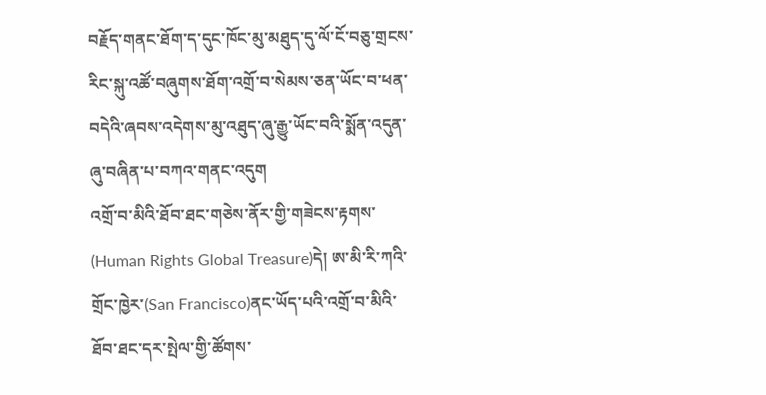བརྗོད་གནང་ཐོག་ད་དུང་ཁོང་མུ་མཐུད་དུ་ལོ་ངོ་བཅུ་གྲངས་རིང་སྐུ་འཚོ་བཞུགས་ཐོག་འགྲོ་བ་སེམས་ཅན་ཡོང་བ་ཕན་བདེའི་ཞབས་འདེགས་མུ་འཐུད་ཞུ་རྒྱུ་ཡོང་བའི་སྨོན་འདུན་ཞུ་བཞིན་པ་བཀའ་གནང་འདུག
འགྲོ་བ་མིའི་ཐོབ་ཐང་གཅེས་ནོར་གྱི་གཟེངས་རྟགས་ (Human Rights Global Treasure)དེ། ཨ་མི་རི་ཀའི་གྲོང་ཁྱེར་(San Francisco)ནང་ཡོད་པའི་འགྲོ་བ་མིའི་ཐོབ་ཐང་དར་སྤེལ་གྱི་ཚོགས་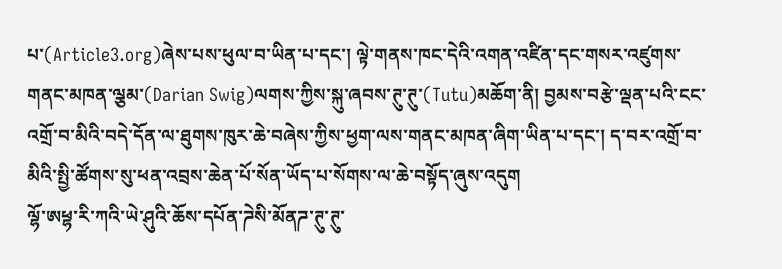པ་(Article3.org)ཞེས་པས་ཕུལ་བ་ཡིན་པ་དང་། ལྟེ་གནས་ཁང་དེའི་འགན་འཛིན་དང་གསར་འཛུགས་གནང་མཁན་ལྕམ་(Darian Swig)ལགས་ཀྱིས་སྐུ་ཞབས་ཊུ་ཊུ་(Tutu)མཆོག་ནི། བྱམས་བརྩེ་ལྡན་པའི་ངང་འགྲོ་བ་མིའི་བདེ་དོན་ལ་ཐུགས་ཁུར་ཆེ་བཞེས་ཀྱིས་ཕྱག་ལས་གནང་མཁན་ཞིག་ཡིན་པ་དང་། ད་བར་འགྲོ་བ་མིའི་སྤྱི་ཚོགས་སུ་ཕན་འབྲས་ཆེན་པོ་སོན་ཡོད་པ་སོགས་ལ་ཆེ་བསྟོད་ཞུས་འདུག
ལྷོ་ཨཕྷ་རི་ཀའི་ཡེ་ཤུའི་ཆོས་དཔོན་ཌེསི་མོནཌ་ཊུ་ཊུ་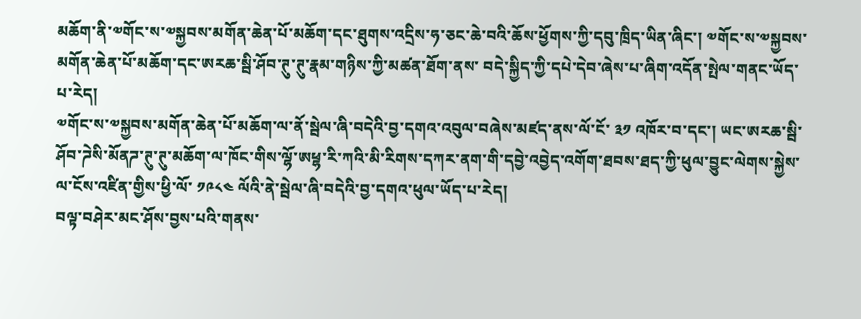མཆོག་ནི་༧གོང་ས་༧སྐྱབས་མགོན་ཆེན་པོ་མཆོག་དང་ཐུགས་འདྲིས་ཧ་ཅང་ཆེ་བའི་ཆོས་ཕྱོགས་ཀྱི་དབུ་ཁྲིད་ཡིན་ཞིང་། ༧གོང་ས་༧སྐྱབས་མགོན་ཆེན་པོ་མཆོག་དང་ཨརཆ་སྦི་ཤོབ་ཊུ་ཊུ་རྣམ་གཉིས་ཀྱི་མཚན་ཐོག་ནས་ བདེ་སྐྱིད་ཀྱི་དཔེ་དེབ་ཞེས་པ་ཞིག་འདོན་སྤེལ་གནང་ཡོད་པ་རེད།
༧གོང་ས་༧སྐྱབས་མགོན་ཆེན་པོ་མཆོག་ལ་ནོ་སྦེལ་ཞི་བདེའི་བྱ་དགའ་འབུལ་བཞེས་མཛད་ནས་ལོ་ངོ་ ༣༡ འཁོར་བ་དང་། ཡང་ཨརཆ་སྦི་ཤོབ་ཌེསི་མོནཌ་ཊུ་ཊུ་མཆོག་ལ་ཁོང་གིས་ལྷོ་ཨཕྷ་རི་ཀའི་མི་རིགས་དཀར་ནག་གི་དབྱེ་འབྱེད་འགོག་ཐབས་ཐད་ཀྱི་ཕུལ་བྱུང་ལེགས་སྐྱེས་ལ་ངོས་འཛིན་གྱིས་ཕྱི་ལོ་ ༡༩༨༤ ལོའི་ནེ་སྦེལ་ཞི་བདེའི་བྱ་དགའ་ཕུལ་ཡོད་པ་རེད།
བལྟ་བཤེར་མང་ཤོས་བྱས་པའི་གནས་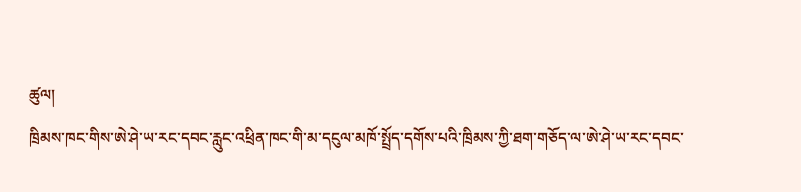ཚུལ།
ཁྲིམས་ཁང་གིས་ཨེ་ཤེ་ཡ་རང་དབང་རླུང་འཕྲིན་ཁང་གི་མ་དངུལ་མཁོ་སྤྲོད་དགོས་པའི་ཁྲིམས་ཀྱི་ཐག་གཅོད་ལ་ཨེ་ཤེ་ཡ་རང་དབང་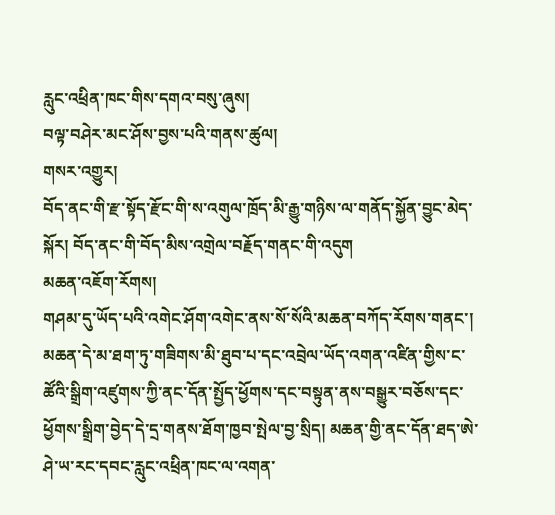རླུང་འཕྲིན་ཁང་གིས་དགའ་བསུ་ཞུས།
བལྟ་བཤེར་མང་ཤོས་བྱས་པའི་གནས་ཚུལ།
གསར་འགྱུར།
བོད་ནང་གི་རྫ་སྟོད་རྫོང་གི་ས་འགུལ་ཁྲོད་མི་རྒྱུ་གཉིས་ལ་གནོད་སྐྱོན་བྱུང་མེད་སྐོར། བོད་ནང་གི་བོད་མིས་འགྲེལ་བརྗོད་གནང་གི་འདུག
མཆན་འཇོག་རོགས།
གཤམ་དུ་ཡོད་པའི་འགེང་ཤོག་འགེང་ནས་སོ་སོའི་མཆན་བཀོད་རོགས་གནང་། མཆན་དེ་མ་ཐག་ཏུ་གཟིགས་མི་ཐུབ་པ་དང་འབྲེལ་ཡོད་འགན་འཛིན་གྱིས་ང་ཚོའི་སྒྲིག་འཛུགས་ཀྱི་ནང་དོན་སྤྱོད་ཕྱོགས་དང་བསྟུན་ནས་བསྒྱུར་བཅོས་དང་ཕྱོགས་སྒྲིག་བྱེད་དེ་དྲ་གནས་ཐོག་ཁྱབ་སྤེལ་བྱ་སྲིད། མཆན་གྱི་ནང་དོན་ཐད་ཨེ་ཤེ་ཡ་རང་དབང་རླུང་འཕྲིན་ཁང་ལ་འགན་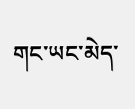གང་ཡང་མེད་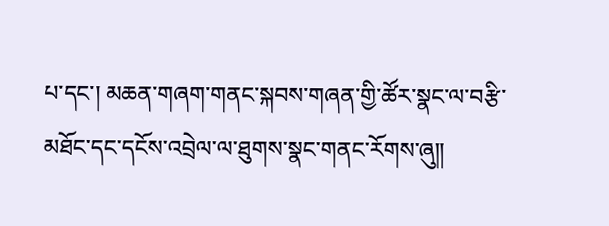པ་དང་། མཆན་གཞག་གནང་སྐབས་གཞན་གྱི་ཚོར་སྣང་ལ་བརྩི་མཐོང་དང་དངོས་འབྲེལ་ལ་ཐུགས་སྣང་གནང་རོགས་ཞུ༎